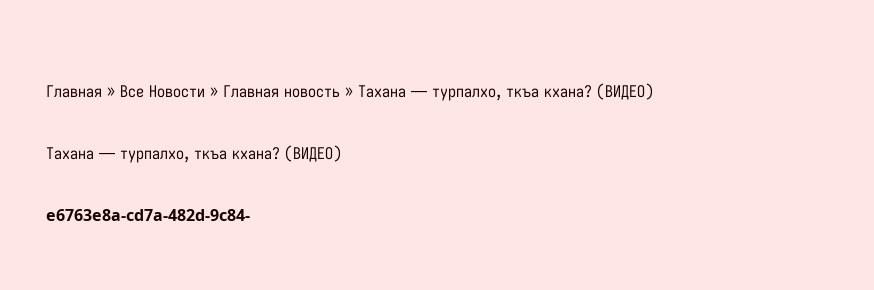Главная » Все Новости » Главная новость » Тахана — турпалхо, ткъа кхана? (ВИДЕО)

Тахана — турпалхо, ткъа кхана? (ВИДЕО)

e6763e8a-cd7a-482d-9c84-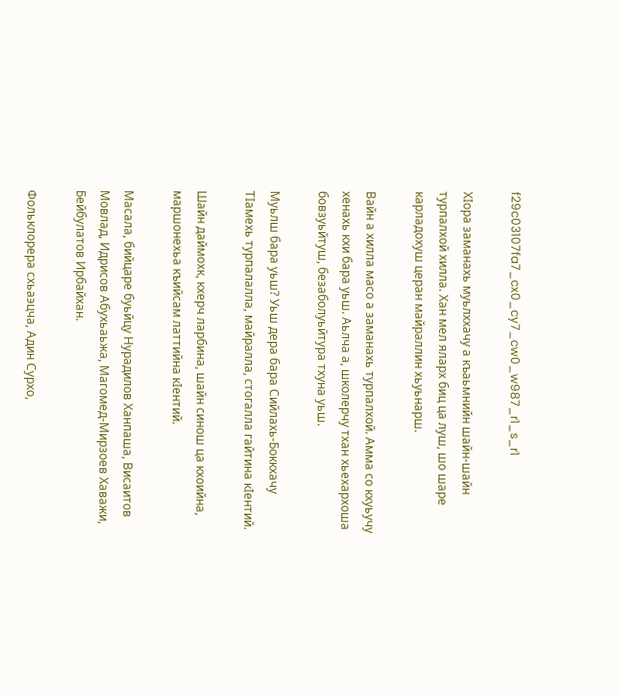f29c03107fa7_cx0_cy7_cw0_w987_r1_s_r1

ХIора заманахь муьлххачу а къаьмнийн шайн-шайн турпалхой хилла. Хан мел яларх биц ца луш, шо шаре карладохуш церан майраллин хьуьнарш.

Вайн а хилла масо а заманахь турпалхой. Амма со кхуьучу хенахь кхи бара уьш. Аьлча а, школерчу тхан хьехархоша бовзуьйтуш, безаболуьйтура тхуна уьш.

Муьлш бара уьш? Уьш дера бара Сийлахь-Боккхачу ТIамехь турпалалла, майралла, стогалла гайтина кIентий.

Шайн даймохк, кхерч ларбина, шайн синош ца кхоийна, маршонехьа къийсам латтийна кIентий.

Масала, бийцаре буьйцу Нурадилов Ханпаша, Висаитов Мовлад, Идрисов Абухьаьжа, Магомед-Мирзоев Хаважи, Бейбулатов Ирбайхан.

Фольклорера схьаэцча, Адин Сурхо,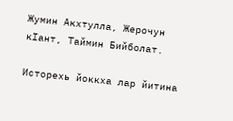Жумин Акхтулла, Жерочун кIант, Таймин Бийболат.

Исторехь йоккха лар йитина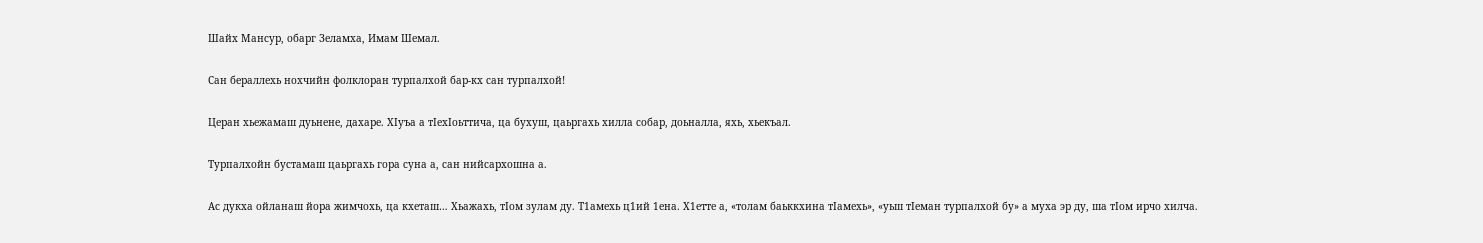Шайх Мансур, обарг Зеламха, Имам Шемал.

Сан бераллехь нохчийн фолклоран турпалхой бар-кх сан турпалхой!

Церан хьежамаш дуьнене, дахаре. ХIуъа а тIехIоьттича, ца бухуш, цаьргахь хилла собар, доьналла, яхь, хьекъал.

Турпалхойн бустамаш цаьргахь гора суна а, сан нийсархошна а.

Ас дукха ойланаш йора жимчохь, ца кхеташ… Хьажахь, тIом зулам ду. Т1амехь ц1ий 1ена. Х1етте а, «толам баьккхина тIамехь», «уьш тIеман турпалхой бу» а муха эр ду, ша тIом ирчо хилча.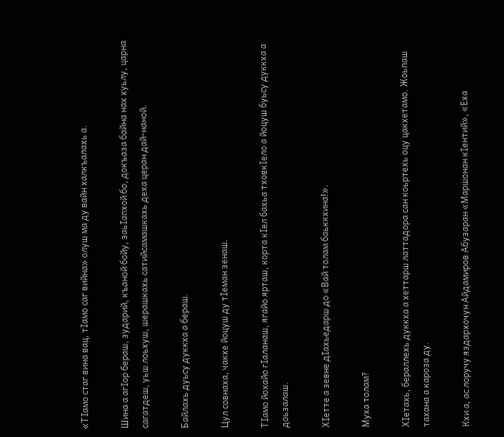«ТIамо стаг вина вац, тIамо саг вийна» олуш ма ду вайн халкъалахь а.

Шина а агIор бераш, зударий, къаной бойу, заьIапхой бо, докъаза байна нах хуьлу, царна сагатдеш, уьш лоьхуш, шерашкахь сатийсамашкахь деха церан дай-наной.

Байлахь дуьсу дуккха а бераш.

Цул совнаха, чакхе йоцуш ду тIеман зенаш.

ТIамо йохайо гIаланаш, ягайо ярташ, корта кIел бахьа тховкIело а йоцуш буьсу дуккха а доьзалаш.

ХIетте а зевне дIахьедарш до «Вай толам баьккхина!».

Муха толам?

ХIетахь, бераллехь дуккха а хеттарш латтадора сан коьртехь оцу цакхетамо. Жоьпаш тахана а кароза ду.

Кхи а, ас лоручу яздархочун Айдамиров Абузаран «Маршонан кIентий», «Еха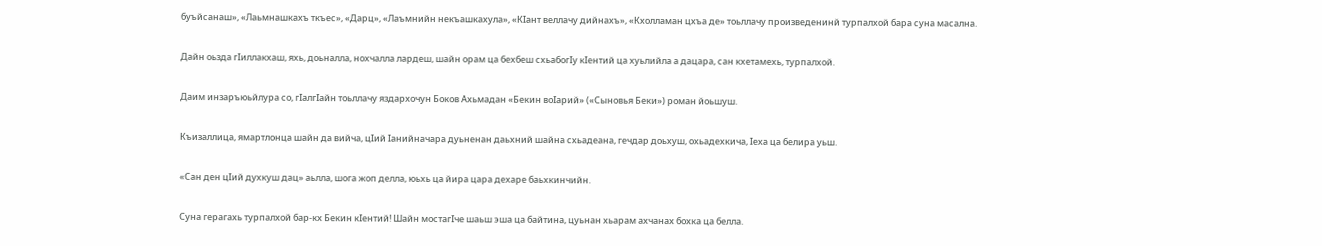буъйсанаш», «Лаьмнашкахъ ткъес», «Дарц», «Лаъмнийн некъашкахула», «КIант веллачу дийнахъ», «Кхолламан цхъа де» тоьллачу произведенинй турпалхой бара суна масална.

Дайн оьзда гIиллакхаш, яхь, доьналла, нохчалла лардеш, шайн орам ца бехбеш схьабогIу кIентий ца хуьлийла а дацара, сан кхетамехь, турпалхой.

Даим инзаръюьйлура со, гIалгIайн тоьллачу яздархочун Боков Ахьмадан «Бекин воIарий» («Сыновья Беки») роман йоьшуш.

Къизаллица, ямартлонца шайн да вийча, цIий Iанийначара дуьненан даьхний шайна схьадеана, гечдар доьхуш, охьадехкича, Iеха ца белира уьш.

«Сан ден цIий духкуш дац» аьлла, шога жоп делла, юьхь ца йира цара дехаре баьхкинчийн.

Суна герагахь турпалхой бар-кх Бекин кIентий! Шайн мостагIче шаьш эша ца байтина, цуьнан хьарам ахчанах бохка ца белла.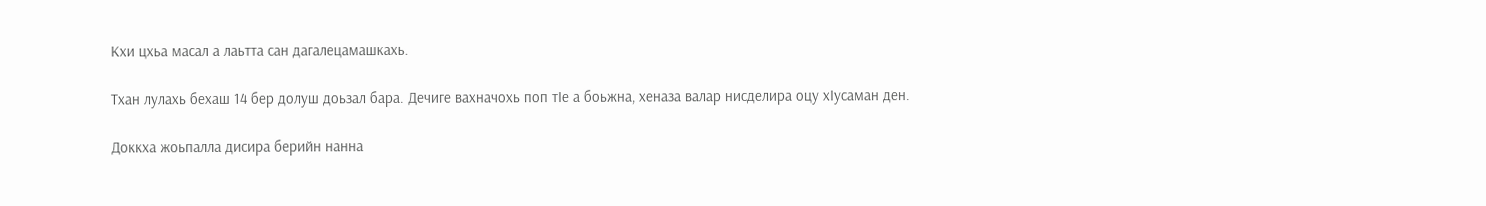Кхи цхьа масал а лаьтта сан дагалецамашкахь.

Тхан лулахь бехаш 14 бер долуш доьзал бара. Дечиге вахначохь поп тIе а боьжна, хеназа валар нисделира оцу хIусаман ден.

Доккха жоьпалла дисира берийн нанна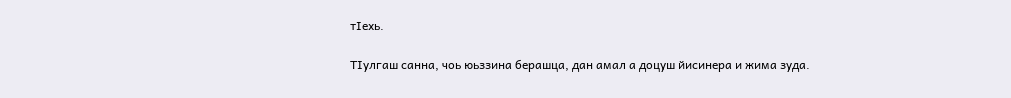тIехь.

ТIулгаш санна, чоь юьззина берашца, дан амал а доцуш йисинера и жима зуда.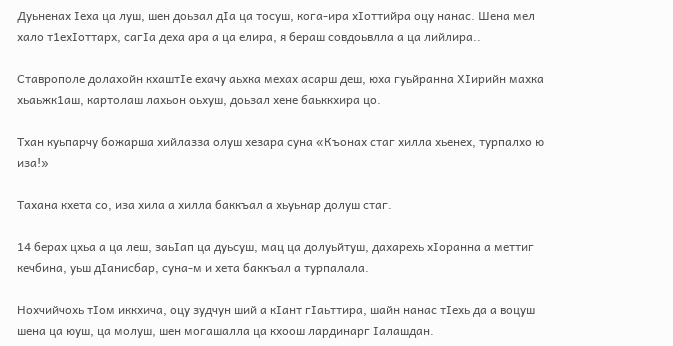Дуьненах Iеха ца луш, шен доьзал дIа ца тосуш, кога-ира хIоттийра оцу нанас. Шена мел хало т1ехIоттарх, сагIа деха ара а ца елира, я бераш совдоьвлла а ца лийлира..

Ставрополе долахойн кхаштIе ехачу аьхка мехах асарш деш, юха гуьйранна ХIирийн махка хьаьжк1аш, картолаш лахьон оьхуш, доьзал хене баьккхира цо.

Тхан куьпарчу божарша хийлазза олуш хезара суна «Къонах стаг хилла хьенех, турпалхо ю иза!»

Тахана кхета со, иза хила а хилла баккъал а хьуьнар долуш стаг.

14 берах цхьа а ца леш, заьIап ца дуьсуш, мац ца долуьйтуш, дахарехь хIоранна а меттиг кечбина, уьш дIанисбар, суна-м и хета баккъал а турпалала.

Нохчийчохь тIом иккхича, оцу зудчун ший а кIант гIаьттира, шайн нанас тIехь да а воцуш шена ца юуш, ца молуш, шен могашалла ца кхоош лардинарг Iалашдан.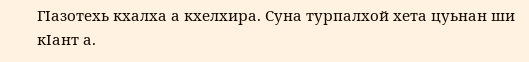ГIазотехь кхалха а кхелхира. Суна турпалхой хета цуьнан ши кIант а.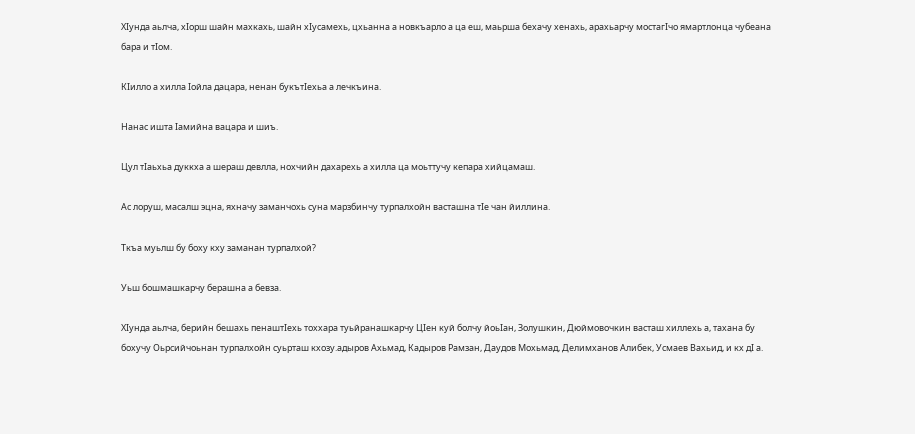ХIунда аьлча, хIорш шайн махкахь, шайн хIусамехь, цхьанна а новкъарло а ца еш, маьрша бехачу хенахь, арахьарчу мостагIчо ямартлонца чубеана бара и тIом.

КIилло а хилла Iойла дацара, ненан букътIехьа а лечкъина.

Нанас ишта Iамийна вацара и шиъ.

Цул тIаьхьа дуккха а шераш девлла, нохчийн дахарехь а хилла ца моьттучу кепара хийцамаш.

Ас лоруш, масалш эцна, яхначу заманчохь суна марзбинчу турпалхойн васташна тIе чан йиллина.

Ткъа муьлш бу боху кху заманан турпалхой?

Уьш бошмашкарчу берашна а бевза.

ХIунда аьлча, берийн бешахь пенаштIехь тоххара туьйранашкарчу ЦIен куй болчу йоьIан, Золушкин, Дюймовочкин васташ хиллехь а, тахана бу бохучу Оьрсийчоьнан турпалхойн суьрташ кхозу.адыров Ахьмад, Кадыров Рамзан, Даудов Мохьмад, Делимханов Алибек, Усмаев Вахьид, и кх дI а.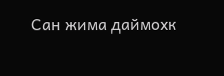Сан жима даймохк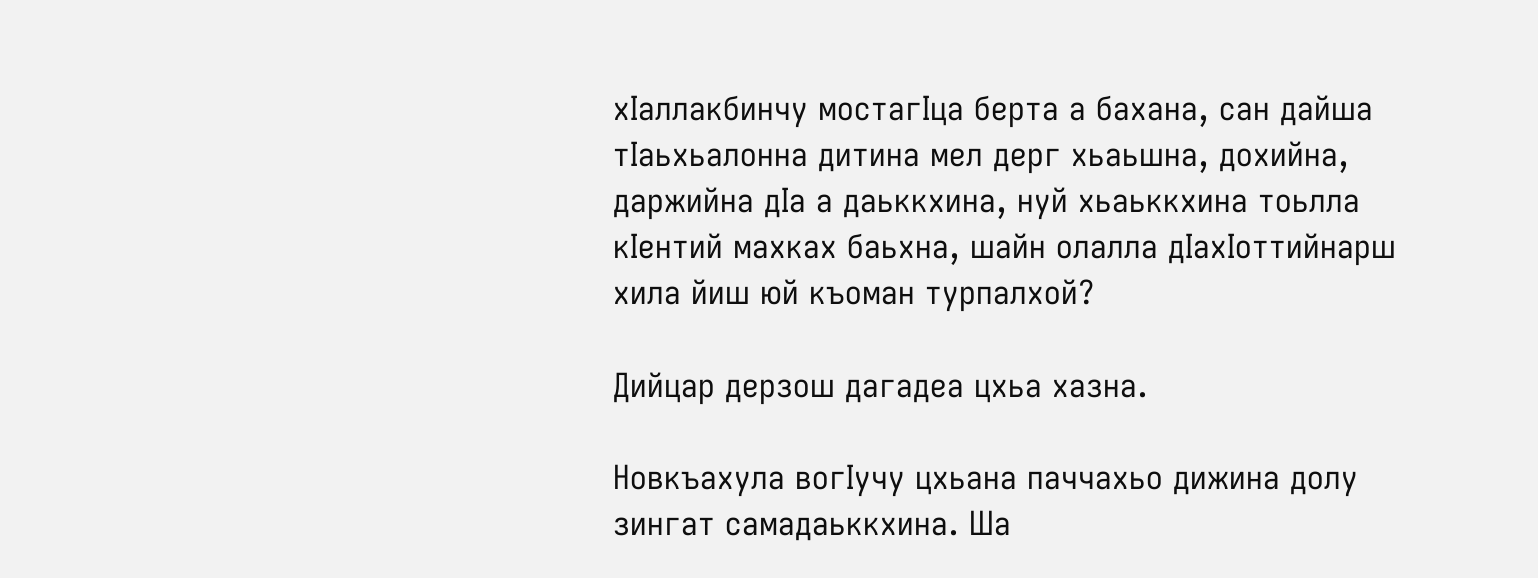хIаллакбинчу мостагIца берта а бахана, сан дайша тIаьхьалонна дитина мел дерг хьаьшна, дохийна, даржийна дIа а даьккхина, нуй хьаьккхина тоьлла кIентий махках баьхна, шайн олалла дIахIоттийнарш хила йиш юй къоман турпалхой?

Дийцар дерзош дагадеа цхьа хазна.

Новкъахула вогIучу цхьана паччахьо дижина долу зингат самадаьккхина. Ша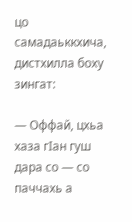цо самадаьккхича, дистхилла боху зингат:

— Оффай, цхьа хаза гIан гуш дара со — со паччахь а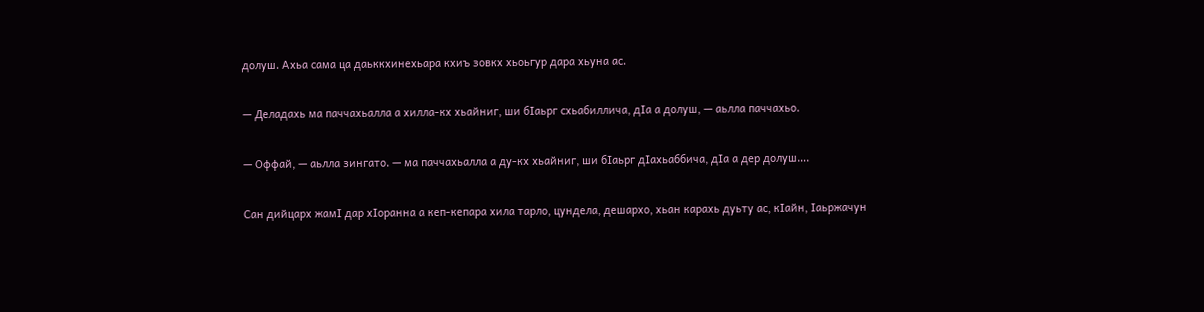долуш. Ахьа сама ца даьккхинехьара кхиъ зовкх хьоьгур дара хьуна ас.

— Деладахь ма паччахьалла а хилла-кх хьайниг, ши бIаьрг схьабиллича, дIа а долуш, — аьлла паччахьо.

— Оффай, — аьлла зингато. — ма паччахьалла а ду-кх хьайниг, ши бIаьрг дIахьаббича, дIа а дер долуш….

Сан дийцарх жамI дар хIоранна а кеп-кепара хила тарло, цундела, дешархо, хьан карахь дуьту ас, кIайн, Iаьржачун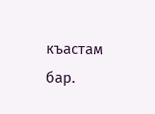къастам бар.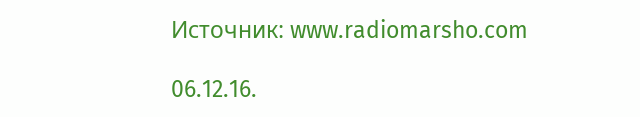Источник: www.radiomarsho.com

06.12.16.